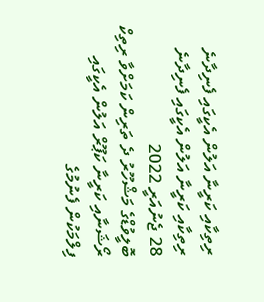ރިތިކާއި ކަރީނާ އަލުން އެކީގައި ފެނިދާނެ
ރިތިކާއި ކަރީނާ އަލުން އެކީގައި ފެނިދާނެ
28 ޖެނުއަރީ 2022
ބޮލީވުޑްގެ މަޝްހޫރު ދެ ތަރިން ކަމަށްވާ ރިތިކް ރޯޝަނާއި ކަރީނާ ކަޕޫރް އަލުން އެކީގައި ފިލްމަކުން ފެނުމުގެ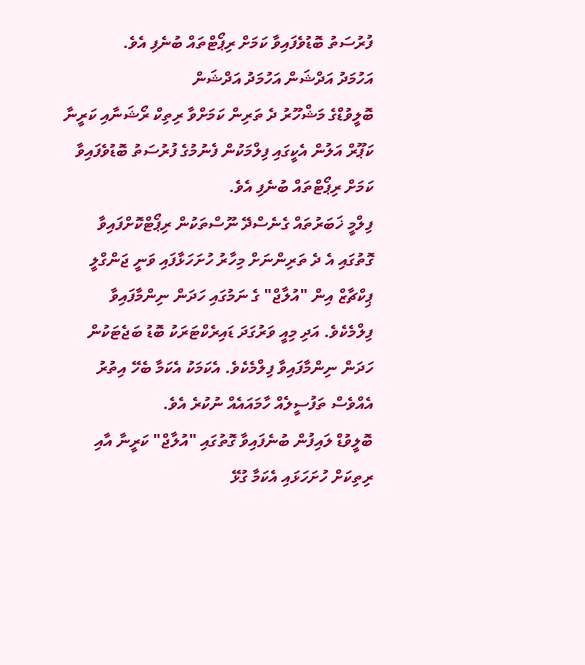ފުރުސަތު ބޮޑުވެފައިވާ ކަމަށް ރިޕޯޓްތައް ބުނެފި އެވެ.
އަހުމަދު އަދްޝަން އަހުމަދު އަދްޝަން
ބޮލީވުޑްގެ މަޝްހޫރު ދެ ތަރިން ކަމަށްވާ ރިތިކް ރޯޝަނާއި ކަރީނާ ކަޕޫރް އަލުން އެކީގައި ފިލްމަކުން ފެނުމުގެ ފުރުސަތު ބޮޑުވެފައިވާ ކަމަށް ރިޕޯޓްތައް ބުނެފި އެވެ.
ފިލްމީ ޚަބަރުތައް ގެނެސްދޭ ނޫސްތަކުން ރިޕޯޓްކޮށްފައިވާ ގޮތުގައި އެ ދެ ތަރިންނަށް މިހާރު ހުށަހަޅާފައި ވަނީ ޖަންގްލީ ޕިކްޗާޒް އިން "އުލާޖް" ގެ ނަމުގައި ހަދަން ނިންމާފައިވާ ފިލްމެކެވެ. އަދި މިއީ ވަރުގަދަ ޑައިރެކްޓަރަކު ބޮޑު ބަޖެޓަކުން ހަދަން ނިންމާފައިވާ ފިލްމެކެވެ. އެކަމަކު އެކަމާ ބެހޭ އިތުރު އެއްވެސް ތަފުސީލެއް ހާމައައެއް ނުކުރެ އެވެ.
ބޮލީވުޑް ލައިފުން ބުނެފައިވާ ގޮތުގައި "އުލާޖް" ކަރީނާ އާއި ރިތިކަށް ހުށަހަޅައި އެކަމާ ގުޅޭ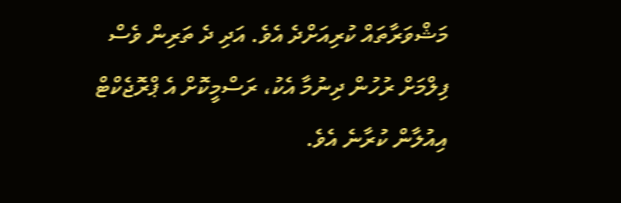މަޝްވަރާތައް ކުރިއަށްދެ އެވެ. އަދި ދެ ތަރިން ވެސް ފިލްމަށް ރުހުން ދިނުމާ އެކު، ރަސްމީކޮށް އެ ޕްރޮޖެކްޓް އިއުލާން ކުރާނެ އެވެ.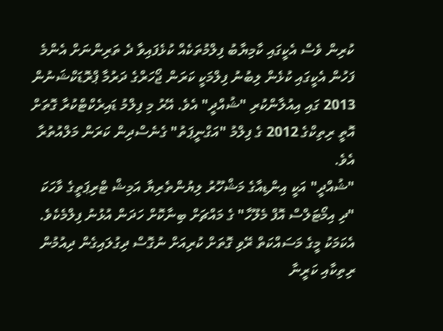ކުރިން ވެސް އެކީގައި ކާމިޔާބު ފިލްމުތަކެއް ކުޅެފައިވާ ދެ ތަރިންނަށް އެންމެ ފަހުން އެކީގައި ކުޅެން ލިބުނު ފިލްމަކީ ކަރަން ޖޯހަރްގެ ދަރުމާ ޕްރޮޑަކްޝަނުން 2013 ގައި އިއުލާންކުރި "ޝުއްދީ" އެވެ. އޭރު މި ފިލްމު ޑައިރެކްޓްކުރާ ގޮތަށް އޮތީ ރިތިކްގެ 2012 ގެ ފިލްމު "އަގްނީޕަތު" ގެނެސްދިން ކަރަން މަލްއުތުރާ އެވެ.
"ޝުއްދީ" އަކީ އިންޑިއާގެ މަޝްހޫރު ލިޔުންތެރިޔާ އަމިޝް ޓްރިޕަތީގެ ވާހަކަ "ދި އިމޯޓަލްސް އޮފް މެލޫހާ" ގެ މައްޗަށް ބިނާކޮށް ހަދަން އުޅުނު ފިލްމެކެވެ. އެކަމަކު މީގެ މަސައްކަތް ރޭވި ގޮތަށް ކުރިއަށް ނުގޮސް ދިގުލައިގެން ދިއުމުން ރިތިކާއި ކަރީނާ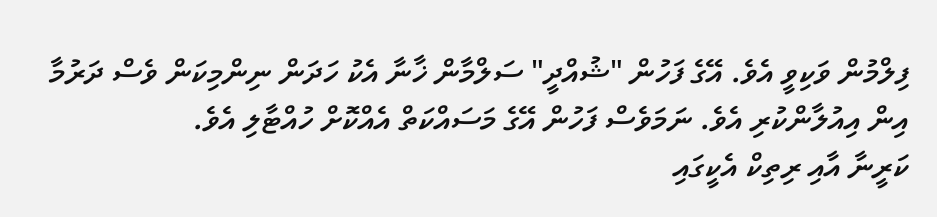ފިލްމުން ވަކިވީ އެވެ. އޭގެ ފަހުން "ޝުއްދީ" ސަލްމާން ޚާނާ އެކު ހަދަން ނިންމިކަން ވެސް ދަރުމާ އިން އިއުލާންކުރި އެވެ. ނަމަވެސް ފަހުން އޭގެ މަސައްކަތް އެއްކޮށް ހުއްޓާލި އެވެ.
ކަރީނާ އާއި ރިތިކް އެކީގައި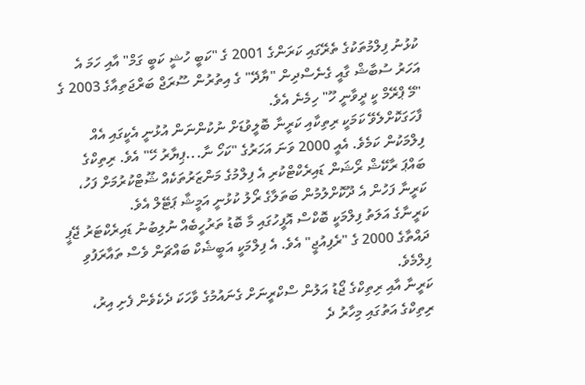ކުޅުނު ފިލްމުތަކުގެ ތެރޭގައި ކަރަންގެ 2001 ގެ "ކަބީ ހުޝީ ކަބީ ގަމް" އާއި ހަމަ އެ އަހަރު ސުބާޝް ގާއީ ގެނެސްދިން "ޔާދޭ" ގެ އިތުރުން ސޫރަޖް ބަރްޖަތިއާގެ 2003 ގެ "މޭ ޕްރޭމް ކީ ދީވާނީ ހޫ" ހިމެނެ އެވެ.
ފާހަގަކޮށްލެވޭ ކަމަކީ ރިތިކާއި ކަރީނާ ބޮލީވުޑަށް ނުކުންނަން އުޅުނީ އެކީގައި އެއް ފިލްމަކުން ކަމެވެ. އެއީ 2000 ވަނަ އަހަރުގެ "ކަހޯ ނާ...ޕިޔާރު ހޭ" އެވެ. ރިތިކްގެ ބައްޕަ ރާކޭޝް ރޯޝަން ޑައިރެކްޓްކުރި އެ ފިލްމުގެ މަންޒަރުތަކެއް ޝޫޓްކުރުމަށް ފަހު، ކަރީނާ ފަހުން އެ ދޫކޮށްލުމުން ބަތަލާގެ ރޯލު ކުޅުނީ އަމީޝާ ޕަޓޭލް އެވެ.
ކަރީނާގެ އަލަތު ފިލްމަކީ ބޮކްސް އޮފީހުގައި މާ ބޮޑު ތަރުހީބެއް ނުލިބުނު ޑައިރެކްޓަރު ޖޭޕީ ދައްތާގެ 2000 ގެ "ރެފިއުޖީ" އެވެ. އެ ފިލްމަކީ އަބީޝެކް ބައްޗަން ވެސް ތައާރަފުވި ފިލްމެވެ.
ކަރީނާ އާއި ރިތިކްގެ ޖޯޑު އަލުން ސްކްރީނަށް ގެނައުމުގެ ވާހަކަ ދެކެވެން ފެށި އިރު، ރިތިކްގެ އަތުގައި މިހާރު ދެ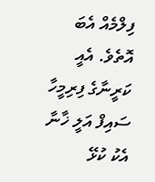ފިލްމެއް އެބަ އޮތެވެ. އެއީ ކަރީނާގެ ފިރިމީހާ ސައިފް އަލީ ޚާނާ އެކު ކުޅޭ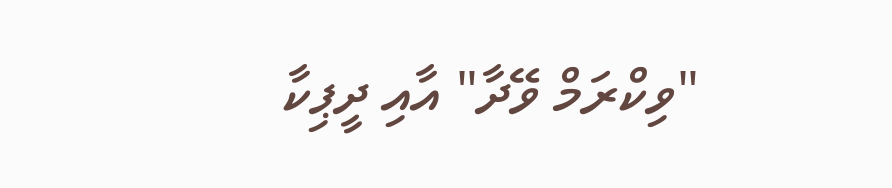"ވިކްރަމް ވޭދާ" އާއި ދީޕިކާ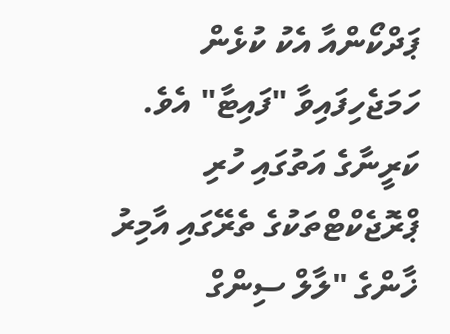ޕަދްކޯންއާ އެކު ކުޅެން ހަމަޖެހިފައިވާ "ފައިޓާ" އެވެ.
ކަރީނާގެ އަތުގައި ހުރި ޕްރޮޖެކްޓްތަކުގެ ތެރޭގައި އާމިރު ޚާންގެ "ލާލް ސިންގް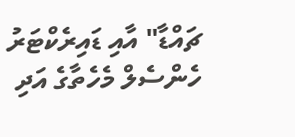ޗައްޑާ" އާއި ޑައިރެކްޓަރު ހެންސެލް މެހެތާގެ އަދި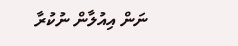ނަން އިއުލާން ނުކުރާ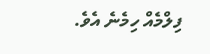ފިލްމެއް ހިމެނެ އެވެ.